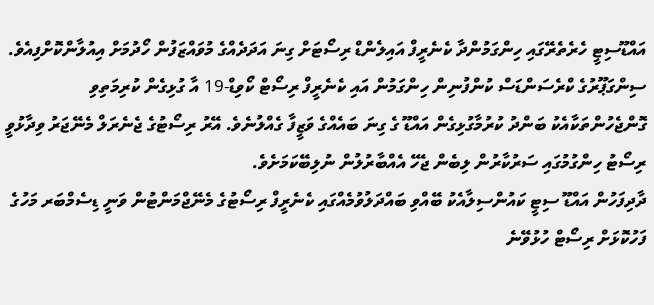އައްޑޫސިޓީ ހެރެތެރޭގައި ހިންގަމުންދާ ކެނެރީފް އައިލެންޑް ރިސޯޓަށް ގިނަ އަދަދެއްގެ މުވައްޒަފުން ހޯދުމަށް އިއުލާންކޮށްފިއެވެ.
ސިންގަޕޫރުގެ ކްރެސަންޑަސް ކުންފުނިން ހިންގަމުން އައި ކެނެރީފް ރިސޯޓް ކޯވިޑް-19 އާ ގުޅިގެން ކުރިމަތިވި ގޮންޖެހުންތަކާއެކު ބަންދު ކުރުމާގުޅިގެން އައްޑޫ ގެ ގިނަ ބައެއްގެ ވަޒީފާ ގެއްލުނެވެ. އޭރު ރިސޯޓުގެ ޖެނެރަލް މެނޭޖަރު ވިދާޅުވީ ރިސޯޓު ހިންގުމުގައި ސަރުކާރުން ލިބެން ޖެހޭ އެއްބާރުލުން ނުލިބޭކަމަށެވެ.
ދާދިފަހުން އައްޑޫ ސިޓީ ކައުންސިލާއެކު ބޭއްވި ބައްދަލުވުމެއްގައި ކެނެރީފް ރިސޯޓުގެ މެނޭޖްމަންޓުން ވަނީ ޑިސެމްބަރ މަހުގެ ފަހުކޮޅަށް ރިސޯޓް ހުޅުވޭނެ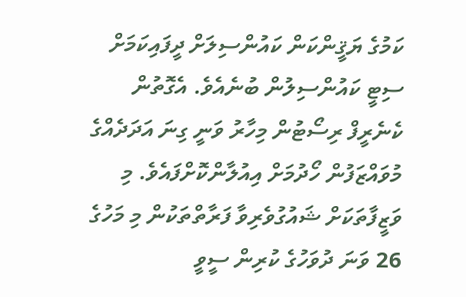ކަމުގެ ޔަޤީންކަން ކައުންސިލަށް ދީފައިކަމަށް ސިޓީ ކައުންސިލުން ބުނެއެވެ. އެގޮތުން ކެނެރީފް ރިސޯޓުން މިހާރު ވަނީ ގިނަ އަދަދެއްގެ މުވައްޒަފުން ހޯދުމަށް އިއުލާންކޮށްފައެވެ. މި ވަޒީފާތަކަށް ޝައުގުވެރިވާ ފަރާތްތަކުން މި މަހުގެ 26 ވަނަ ދުވަހުގެ ކުރިން ސީވީ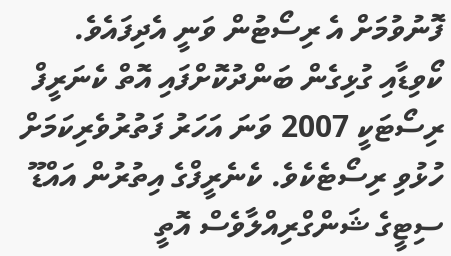ފޮނުވުމަށް އެ ރިސޯޓުން ވަނީ އެދިފައެވެ.
ކޯވިޑާއި ގުޅިގެން ބަންދުކޮށްފައި އޮތް ކެނަރީފް ރިސޯޓަކީ 2007 ވަނަ އަހަރު ފަތުރުވެރިކަމަށް ހުޅުވި ރިސޯޓެކެވެ. ކެނެރީފްގެ އިތުރުން އައްޑޫ ސިޓީގެ ޝަންގްރިއްލާވެސް އޮތީ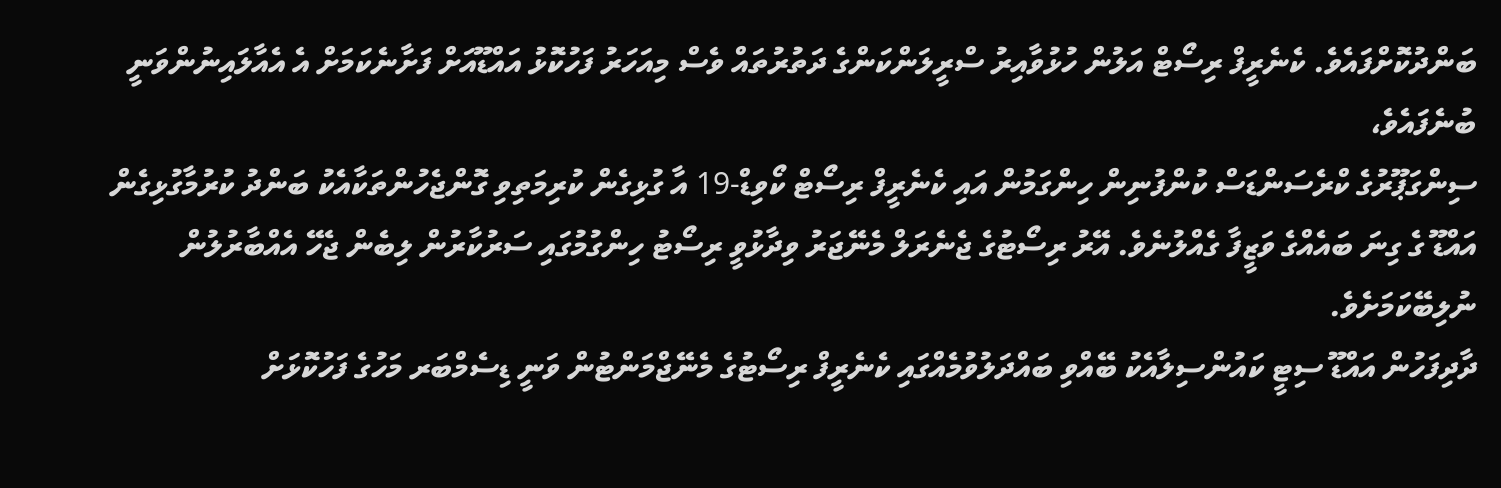ބަންދުކޮށްފައެވެ. ކެނެރީފް ރިސޯޓް އަލުން ހުޅުވާއިރު ސްރީލަންކަންގެ ދަތުރުތައް ވެސް މިއަހަރު ފަހުކޮޅު އައްޑޫއަށް ފަށާނެކަމަށް އެ އެއާލައިނުންވަނީ ބުނެފައެވެ،
ސިންގަޕޫރުގެ ކްރެސަންޑަސް ކުންފުނިން ހިންގަމުން އައި ކެނެރީފް ރިސޯޓް ކޯވިޑް-19 އާ ގުޅިގެން ކުރިމަތިވި ގޮންޖެހުންތަކާއެކު ބަންދު ކުރުމާގުޅިގެން އައްޑޫ ގެ ގިނަ ބައެއްގެ ވަޒީފާ ގެއްލުނެވެ. އޭރު ރިސޯޓުގެ ޖެނެރަލް މެނޭޖަރު ވިދާޅުވީ ރިސޯޓު ހިންގުމުގައި ސަރުކާރުން ލިބެން ޖެހޭ އެއްބާރުލުން ނުލިބޭކަމަށެވެ.
ދާދިފަހުން އައްޑޫ ސިޓީ ކައުންސިލާއެކު ބޭއްވި ބައްދަލުވުމެއްގައި ކެނެރީފް ރިސޯޓުގެ މެނޭޖްމަންޓުން ވަނީ ޑިސެމްބަރ މަހުގެ ފަހުކޮޅަށް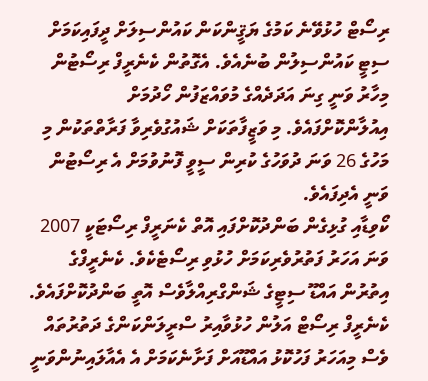ރިސޯޓް ހުޅުވޭނެ ކަމުގެ ޔަޤީންކަން ކައުންސިލަށް ދީފައިކަމަށް ސިޓީ ކައުންސިލުން ބުނެއެވެ. އެގޮތުން ކެނެރީފް ރިސޯޓުން މިހާރު ވަނީ ގިނަ އަދަދެއްގެ މުވައްޒަފުން ހޯދުމަށް އިއުލާންކޮށްފައެވެ. މި ވަޒީފާތަކަށް ޝައުގުވެރިވާ ފަރާތްތަކުން މި މަހުގެ 26 ވަނަ ދުވަހުގެ ކުރިން ސީވީ ފޮނުވުމަށް އެ ރިސޯޓުން ވަނީ އެދިފައެވެ.
ކޯވިޑާއި ގުޅިގެން ބަންދުކޮށްފައި އޮތް ކެނަރީފް ރިސޯޓަކީ 2007 ވަނަ އަހަރު ފަތުރުވެރިކަމަށް ހުޅުވި ރިސޯޓެކެވެ. ކެނެރީފްގެ އިތުރުން އައްޑޫ ސިޓީގެ ޝަންގްރިއްލާވެސް އޮތީ ބަންދުކޮށްފައެވެ. ކެނެރީފް ރިސޯޓް އަލުން ހުޅުވާއިރު ސްރީލަންކަންގެ ދަތުރުތައް ވެސް މިއަހަރު ފަހުކޮޅު އައްޑޫއަށް ފަށާނެކަމަށް އެ އެއާލައިނުންވަނީ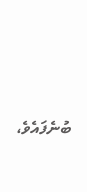ބުނެފައެވެ،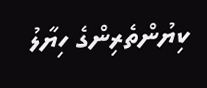ކިޔުންތެރިންގެ ހިޔާލު